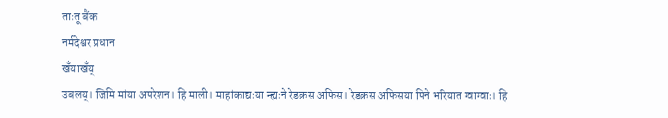ताःतू बैंक
नर्मदेश्वर प्रधान
खँयाखँय्
उबलय्। जिमि मांया अपरेशन। हि माली। माहांकाद्यःया न्ह्यःने रेडक्रस अफिस। रेडक्रस अफिसया पिने भरियात ग्वाग्वाः। हि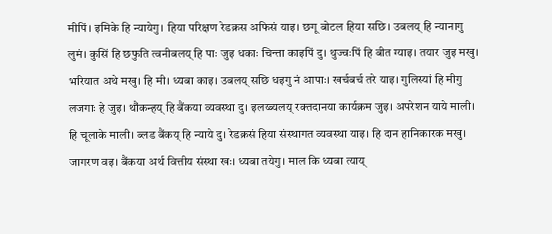मीपिं। इमिके हि न्यायेगु। हिया परिक्षण रेडक्रस अफिसं याइ। छगू बोटल हिया सछि। उबलय् हि न्यानागु लुमं। कुसिं हि छफुति त्वनीबलय् हि पाः जुइ धकाः चिन्ता काइपिं दु। थुज्वःपिं हि बीत ग्याइ। तयार जुइ मखु। भरियात अथे मखु। हि मी। ध्यबा काइ। उबलय् सछि धइगु नं आपाः। खर्चबर्च तरे याइ। गुलिस्यां हि मीगु लजगाः हे जुइ। थौंकन्हय् हि बैंकया व्यवस्था दु। इलय्ब्यलय् रक्तदानया कार्यक्रम जुइ। अपरेशन याये माली। हि चूलाके माली। ब्लड बैंकय् हि न्याये दु। रेडक्रसं हिया संस्थागत व्यवस्था याइ। हि दान हानिकारक मखु। जागरण वइ। बैंकया अर्थ वित्तीय संस्था खः। ध्यबा तयेगु। माल कि ध्यबा त्याय्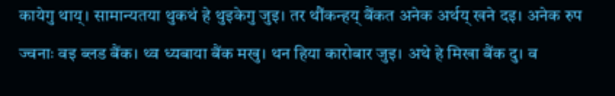कायेगु थाय्। सामान्यतया थुकथं हे थुइकेगु जुइ। तर थौंकन्हय् बैंकत अनेक अर्थय् खने दइ। अनेक रुप ज्वनाः वइ ब्लड बैंक। थ्व ध्यबाया बैंक मखु। थन हिया कारोबार जुइ। अथे हे मिखा बैंक दु। व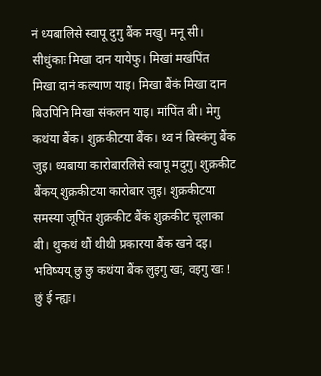नं ध्यबालिसे स्वापू दुगु बैंक मखु। मनू सी। सीधुंकाः मिखा दान यायेफु। मिखां मखंपिंत मिखा दानं कल्याण याइ। मिखा बैंकं मिखा दान बिउपिनि मिखा संकलन याइ। मांपिंत बी। मेगु कथंया बैंक। शुक्रकीटया बैंक। थ्व नं बिस्कंगु बैंक जुइ। ध्यबाया कारोबारलिसे स्वापू मदुगु। शुक्रकीट बैंकय् शुक्रकीटया कारोबार जुइ। शुक्रकीटया समस्या जूपिंत शुक्रकीट बैंकं शुक्रकीट चूलाका बी। थुकथं थौं थीथी प्रकारया बैंक खने दइ। भविष्यय् छु छु कथंया बैंक लुइगु खः, वइगु खः ! छुं ई न्ह्यः।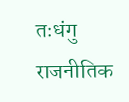तःधंगु राजनीतिक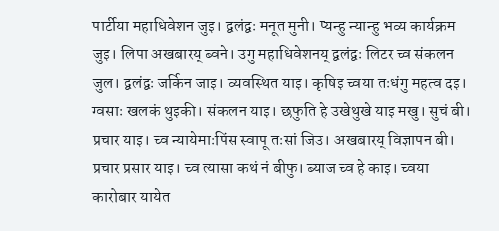पार्टीया महाधिवेशन जुइ। द्वलंद्वः मनूत मुनी। प्यन्हु न्यान्हु भव्य कार्यक्रम जुइ। लिपा अखबारय् ब्वने। उगु महाधिवेशनय् द्वलंद्वः लिटर च्व संकलन जुल। द्वलंद्वः जर्किन जाइ। व्यवस्थित याइ। कृषिइ च्वया तःधंगु महत्व दइ। ग्वसाः खलकं थुइकी। संकलन याइ। छफुति हे उखेथुखे याइ मखु। सुचं बी। प्रचार याइ। च्व न्यायेमाःपिंस स्वापू तःसां जिउ। अखबारय् विज्ञापन बी। प्रचार प्रसार याइ। च्व त्यासा कथं नं बीफु। ब्याज च्व हे काइ। च्वया कारोबार यायेत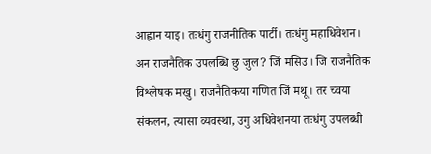आह्वान याइ। तःधंगु राजनीतिक पार्टी। तःधंगु महाधिवेशन। अन राजनैतिक उपलब्धि छु जुल? जिं मसिउ। जि राजनैतिक विश्लेषक मखु। राजनैतिकया गणित जिं मथू। तर च्वया संकलन, त्यासा व्यवस्था, उगु अधिवेशनया तःधंगु उपलब्धी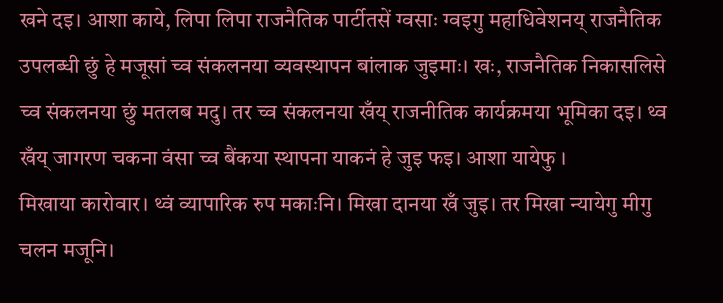खने दइ। आशा काये, लिपा लिपा राजनैतिक पार्टीतसें ग्वसाः ग्वइगु महाधिवेशनय् राजनैतिक उपलब्धी छुं हे मजूसां च्व संकलनया व्यवस्थापन बांलाक जुइमाः। खः, राजनैतिक निकासलिसे च्व संकलनया छुं मतलब मदु। तर च्व संकलनया खँय् राजनीतिक कार्यक्रमया भूमिका दइ। थ्व खँय् जागरण चकना वंसा च्व बैंकया स्थापना याकनं हे जुइ फइ। आशा यायेफु ।
मिखाया कारोवार। थ्वं व्यापारिक रुप मकाःनि। मिखा दानया खँ जुइ। तर मिखा न्यायेगु मीगु चलन मजूनि।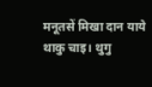मनूतसें मिखा दान याये थाकु चाइ। थुगु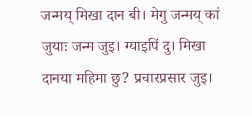जन्मय् मिखा दान बी। मेगु जन्मय् कां जुयाः जन्म जुइ। ग्याइपिं दु। मिखा दानया महिमा छु? प्रचारप्रसार जुइ।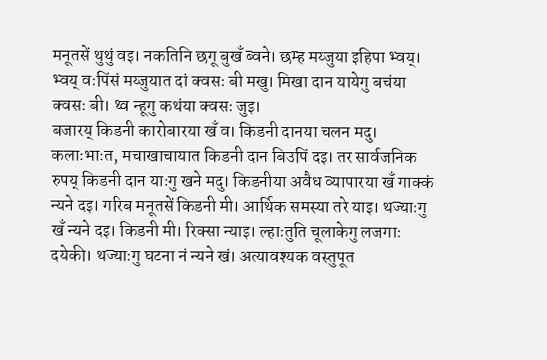मनूतसें थुथुं वइ। नकतिनि छगू बुखँ ब्वने। छम्ह मय्जुया इहिपा भ्वय्। भ्वय् वःपिंसं मय्जुयात दां क्वसः बी मखु। मिखा दान यायेगु बचंया क्वसः बी। थ्व न्हूगु कथंया क्वसः जुइ।
बजारय् किडनी कारोबारया खँ व। किडनी दानया चलन मदु। कलाःभाःत, मचाखाचायात किडनी दान बिउपिं दइ। तर सार्वजनिक रुपय् किडनी दान याःगु खने मदु। किडनीया अवैध व्यापारया खँ गाक्कं न्यने दइ। गरिब मनूतसें किडनी मी। आर्थिक समस्या तरे याइ। थज्याःगु खँ न्यने दइ। किडनी मी। रिक्सा न्याइ। ल्हाःतुति चूलाकेगु लजगाः दयेकी। थज्याःगु घटना नं न्यने खं। अत्यावश्यक वस्तुपूत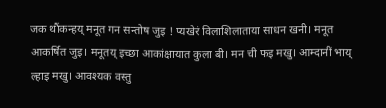जक थौंकन्हय् मनूत गन सन्तोष जुइ ! प्यखेरं विलाशिलाताया साधन खनी। मनूत आकर्षित जुइ। मनूतय् इच्छा आकांक्षायात कुला बी। मन ची फइ मखु। आम्दानीं भाय् ल्हाइ मखु। आवश्यक वस्तु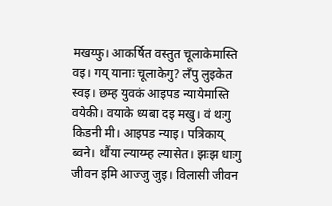मखय्फु। आकर्षित वस्तुत चूलाकेमास्ति वइ। गय् यानाः चूलाकेगु? लँपु लुइकेत स्वइ। छम्ह युवकं आइपड न्यायेमास्ति वयेकी। वयाके ध्यबा दइ मखु। वं थःगु किडनी मी। आइपड न्याइ। पत्रिकाय् ब्वने। थौंया ल्याय्म्ह ल्यासेत। झःझ धाःगु जीवन इमि आज्जु जुइ। विलासी जीवन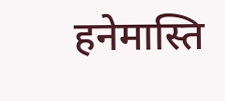हनेमास्ति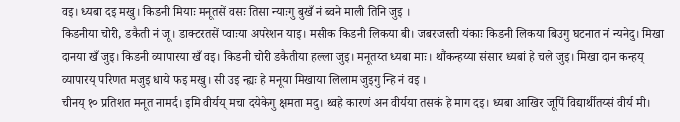वइ। ध्यबा दइ मखु। किडनी मियाः मनूतसें वसः तिसा न्याःगु बुखँ नं ब्वने माली तिनि जुइ ।
किडनीया चोरी, डकैती नं जू। डाक्टरतसें प्वाःया अपरेशन याइ। मसीक किडनी लिकया बी। जबरजस्ती यंकाः किडनी लिकया बिउगु घटनात नं न्यनेदु। मिखा दानया खँ जुइ। किडनी व्यापारया खँ वइ। किडनी चोरी डकैतीया हल्ला जुइ। मनूतय्त ध्यबा माः। थौंकन्हय्या संसार ध्यबां हे चले जुइ। मिखा दान कन्हय् व्यापारय् परिणत मजुइ धाये फइ मखु। सी उइ न्ह्यः हे मनूया मिखाया लिलाम जुइगु न्हि नं वइ ।
चीनय् १० प्रतिशत मनूत नामर्द। इमि वीर्यय् मचा दयेकेगु क्षमता मदु। थ्वहे कारणं अन वीर्यया तसकं हे माग दइ। ध्यबा आखिर जूपिं विद्यार्थीतय्सं वीर्य मी।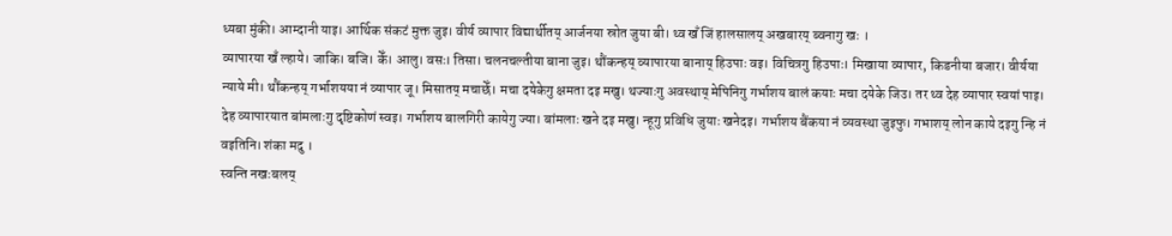ध्यबा मुंकी। आम्दानी याइ। आर्थिक संकटं मुक्त जुइ। वीर्य व्यापार विद्यार्थीतय् आर्जनया स्रोत जुया बी। थ्व खँ जिं हालसालय् अखबारय् ब्वनागु खः ।
व्यापारया खँ ल्हाये। जाकि। बजि। केँ। आलु। वसः। तिसा। चलनचल्तीया बाना जुइ। थौंकन्हय् व्यापारया बानाय् हिउपाः वइ। विचित्रगु हिउपाः। मिखाया व्यापार, किडनीया बजार। वीर्यया न्याये मी। थौंकन्हय् गर्भाशयया नं व्यापार जू। मिसातय् मचाछेँ। मचा दयेकेगु क्षमता दइ मखु। थज्याःगु अवस्थाय् मेपिनिगु गर्भाशय बालं कयाः मचा दयेके जिउ। तर थ्व देह व्यापार स्वयां पाइ। देह व्यापारयात बांमलाःगु दृष्टिकोणं स्वइ। गर्भाशय बालगिरी कायेगु ज्या। बांमलाः खने दइ मखु। न्हूगु प्रविधि जुयाः खनेदइ। गर्भाशय बैंकया नं व्यवस्था जुइफु। गभाशय् लोन काये दइगु न्हि नं वइतिनि। शंका मदु ।
स्वन्ति नखःबलय्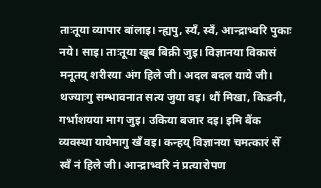ताःतूया व्यापार बांलाइ। न्ह्यपु, स्यँ, स्वँ, आन्द्राभ्वरि पुकाः नये। साइ। ताःतूया खूब बिक्री जुइ। विज्ञानया विकासं मनूतय् शरीरया अंग हिले जी। अदल बदल याये जी। थज्याःगु सम्भावनात सत्य जुया वइ। थौं मिखा, किडनी, गर्भाशयया माग जुइ। उकिया बजार दइ। इमि बैंक व्यवस्था यायेमागु खँ वइ। कन्हय् विज्ञानया चमत्कारं सेँ स्वँ नं हिले जी। आन्द्राभ्वरि नं प्रत्यारोपण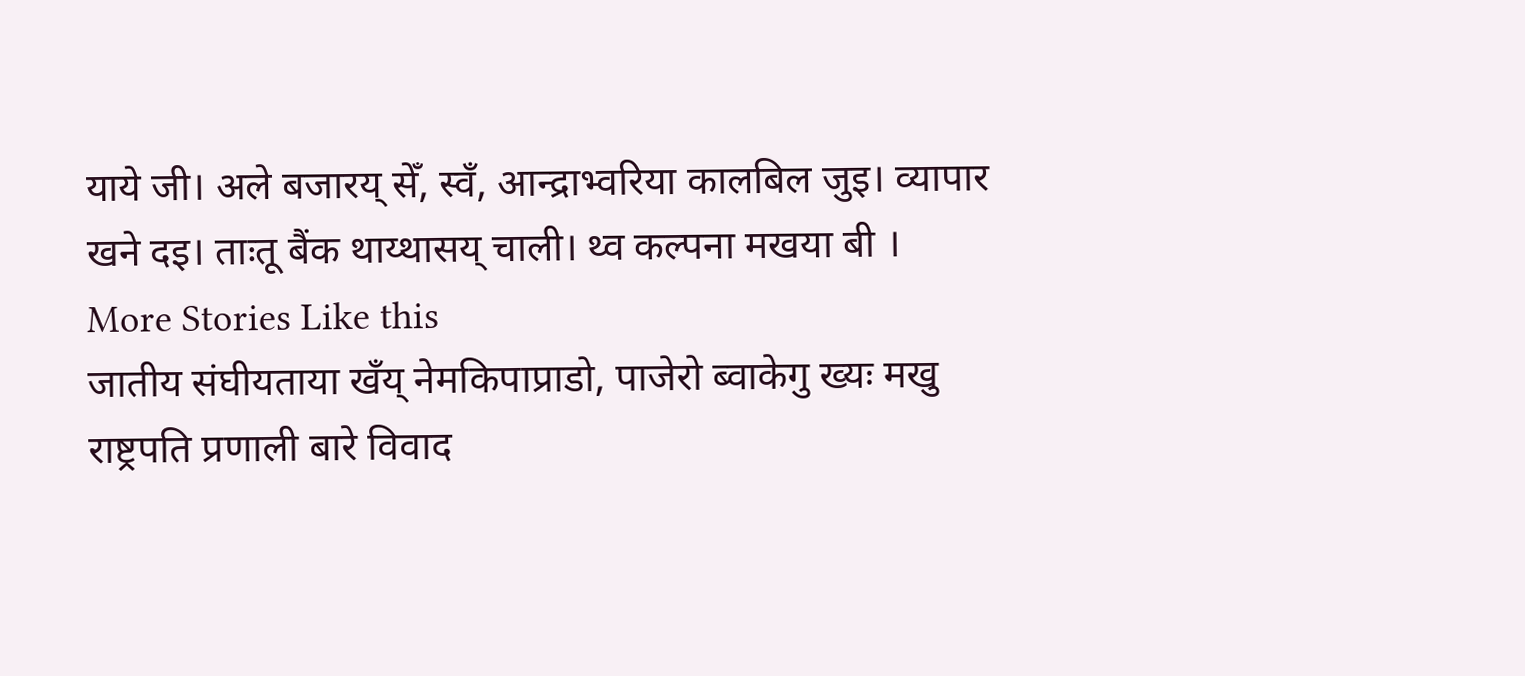याये जी। अले बजारय् सेँ, स्वँ, आन्द्राभ्वरिया कालबिल जुइ। व्यापार खने दइ। ताःतू बैंक थाय्थासय् चाली। थ्व कल्पना मखया बी ।
More Stories Like this
जातीय संघीयताया खँय् नेमकिपाप्राडो, पाजेरो ब्वाकेगु ख्यः मखु
राष्ट्रपति प्रणाली बारे विवाद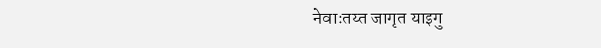नेवाःतय्त जागृत याइगु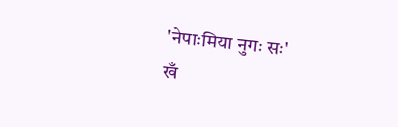'नेपाःमिया नुगः सः'
खँ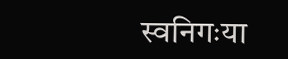स्वनिगःया